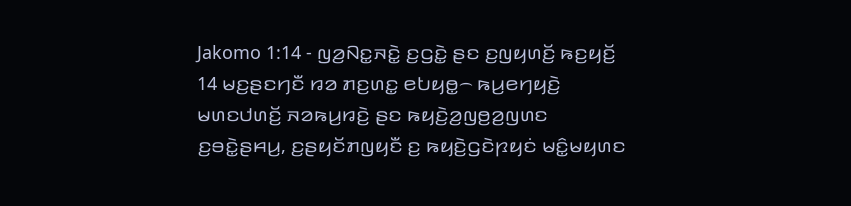Jakomo 1:14 - ꤜꤤ꤬ꤡꤢ꤭ꤏꤢꤧ꤭ ꤢ꤬ꤞꤢꤧ꤭ ꤔꤢ ꤢ꤬ꤜꤟꤛꤢꤩ꤬ ꤒꤢ꤬ꤟꤢꤩ꤬
14 ꤗꤢ꤬ꤔꤢꤚꤢꤪ ꤙꤤ ꤊꤢ꤬ꤛꤢ꤭ ꤕꤝꤟꤥ꤭꤮ ꤒꤣ꤬ꤕꤚꤟꤢꤧ꤬ ꤗꤛꤢꤓꤛꤢꤩ꤬ ꤏꤤꤒꤣ꤬ꤙꤢꤧ꤬ ꤔꤢ ꤒꤟꤢꤧ꤬ꤤ꤬ꤜꤥ꤬ꤤ꤬ꤜꤛꤢ ꤢ꤬ꤋꤢꤧ꤭ꤔꤌꤣ꤬, ꤢ꤬ꤔꤟꤢꤩꤊꤜꤟꤢꤪ ꤢ꤬ ꤒꤟꤢꤧ꤬ꤞꤢꤧꤐꤟꤢꤦ ꤗꤢꤨ꤭ꤗꤟꤛꤢ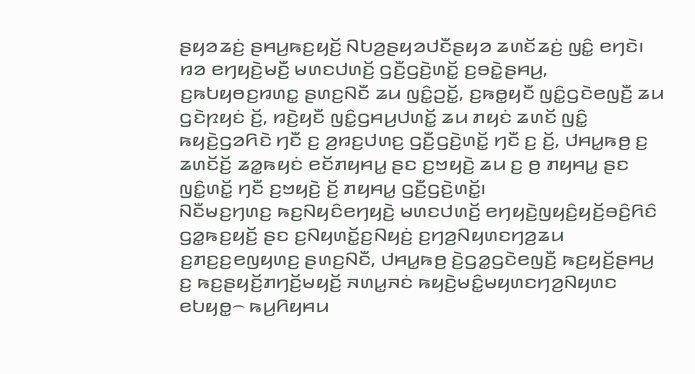ꤔꤟꤤꤘꤢꤦ꤬ ꤔꤌꤣ꤬ꤒꤢ꤬ꤟꤢꤩ꤬ ꤡꤝꤤ꤬ꤔꤟꤤꤓꤢꤪꤔꤟꤤ ꤘꤛꤢꤩꤘꤢꤦ꤬ ꤜꤢꤨ꤭ ꤕꤚꤢꤧ꤯
ꤙꤤ ꤕꤚꤟꤢꤧ꤬ꤗꤢꤪ꤬ ꤗꤛꤢꤓꤛꤢꤩ꤬ ꤞꤢꤪ꤬ꤞꤢꤧ꤬ꤛꤢꤩ꤭ ꤢ꤬ꤋꤢꤧ꤭ꤔꤌꤣ꤬, ꤢ꤬ꤒꤝꤟꤥꤢ꤬ꤙꤛꤢ꤭ ꤔꤛꤢ꤬ꤡꤢꤪ ꤘꤣ ꤜꤢꤨ꤭ꤑꤢꤩ꤭, ꤢ꤬ꤒꤥ꤭ꤟꤢꤪ ꤜꤢꤨ꤭ꤞꤢꤧꤕꤜꤢꤪ꤬ ꤘꤣ ꤞꤢꤧꤐꤟꤢꤦ ꤢꤩ꤬, ꤙꤢꤧ꤬ꤟꤢꤪ ꤜꤢꤨ꤭ꤞꤌꤣ꤬ꤓꤛꤢꤩ꤭ ꤘꤣ ꤊꤟꤢꤦ ꤘꤛꤢꤩ ꤜꤢꤨ꤭ ꤒꤟꤢꤧ꤬ꤞꤤꤖꤢꤧ ꤚꤢꤪ ꤢ꤬ ꤤ꤬ꤙꤢ꤬ꤓꤛꤢ꤬ ꤞꤢꤪ꤬ꤞꤢꤧ꤬ꤛꤢꤩ꤭ ꤚꤢꤪ ꤢ꤬ ꤢꤩ꤬, ꤓꤌꤣ꤭ꤒꤥ꤬ ꤢ꤬ ꤘꤛꤢꤩꤢꤩ꤬ ꤘꤤ꤭ꤒꤟꤢꤦ ꤕꤢꤩꤊꤟꤌꤣ꤭ ꤔꤢ ꤢ꤬ꤠꤟꤢꤧ꤬ ꤘꤣ ꤢ꤬ ꤥ꤬ ꤊꤟꤌꤣ꤭ ꤔꤢ ꤜꤢꤨ꤭ꤛꤢꤩ꤭ ꤚꤢꤪ ꤢ꤬ꤠꤟꤢꤧ꤬ ꤢꤩ꤬ ꤊꤟꤌꤣ꤭ ꤞꤢꤪ꤬ꤞꤢꤧ꤬ꤛꤢꤩ꤭꤯
ꤡꤢꤪꤗꤢ꤬ꤚꤛꤢ꤬ ꤒꤢ꤬ꤡꤟꤢꤨꤕꤚꤟꤢꤧ꤬ ꤗꤛꤢꤓꤛꤢꤩ꤬ ꤕꤚꤟꤢꤧ꤬ꤜꤟꤢꤨ꤬ꤟꤢꤩ꤬ꤋꤢꤨ꤬ꤖꤢꤨ ꤞꤤ꤭ꤒꤢ꤬ꤟꤢꤩ꤬ ꤔꤢ ꤢ꤬ꤡꤟꤛꤢꤩ꤭ꤢ꤬ꤡꤟꤢꤦ꤬ ꤢ꤬ꤚꤤ꤬ꤡꤟꤛꤢꤚꤤ꤬ꤘꤣ ꤢ꤬ꤊꤢ꤬ꤢ꤬ꤕꤜꤟꤛꤢ꤬ ꤔꤛꤢ꤬ꤡꤢꤪ, ꤓꤌꤣ꤭ꤒꤥ꤬ ꤢꤧ꤬ꤞꤤ꤭ꤞꤢꤧꤕꤜꤢꤪ꤬ ꤒꤢ꤬ꤟꤢꤩ꤬ꤔꤌꤣ꤬ ꤢ꤬ ꤒꤢ꤬ꤔꤟꤢꤩ꤬ꤊꤚꤢꤩ꤬ꤗꤟꤢꤩ꤬ ꤏꤛꤣ꤭ꤏꤢꤦ ꤒꤟꤢꤧ꤬ꤗꤢꤨ꤭ꤗꤟꤛꤢꤚꤤ꤬ꤡꤟꤛꤢ ꤕꤝꤟꤥ꤭꤮ ꤒꤣ꤬ꤖꤟꤌꤣ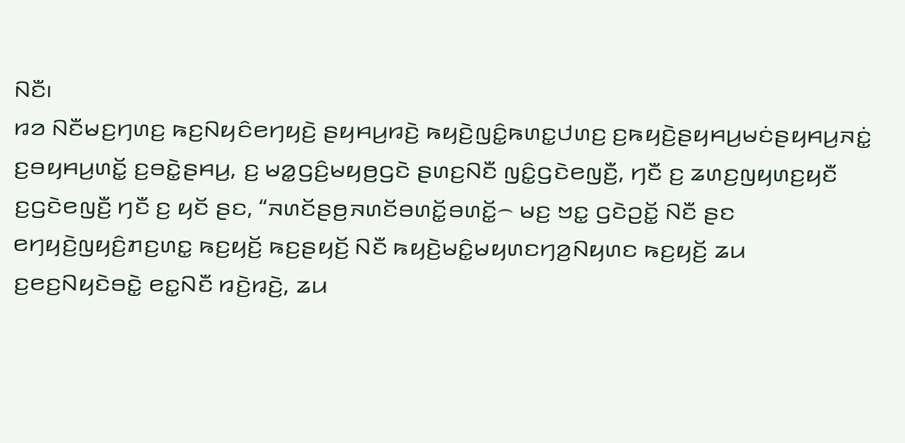ꤡꤢꤪ꤯
ꤙꤤ ꤡꤢꤪꤗꤢ꤬ꤚꤛꤢ꤬ ꤒꤢ꤬ꤡꤟꤢꤨꤕꤚꤟꤢꤧ꤬ ꤔꤟꤌꤣ꤬ꤙꤢꤧ꤬ ꤒꤟꤢꤧ꤬ꤜꤢꤨ꤭ꤒꤛꤢ꤭ꤓꤛꤢ꤬ ꤢ꤬ꤒꤟꤢꤧ꤬ꤔꤟꤌꤣ꤬ꤗꤢꤦꤔꤟꤌꤣ꤬ꤏꤢꤦ꤭ ꤢ꤬ꤋꤟꤌꤣ꤬ꤛꤢꤩ꤭ ꤢ꤬ꤋꤢꤧ꤭ꤔꤌꤣ꤬, ꤢ꤬ ꤗꤤ꤭ꤞꤢꤨ꤬ꤗꤟꤥ꤬ꤞꤢꤧ ꤔꤛꤢ꤬ꤡꤢꤪ ꤜꤢꤨ꤭ꤞꤢꤧꤕꤜꤢꤪ꤬, ꤚꤢꤪ ꤢ꤬ ꤘꤛꤢ꤬ꤜꤟꤛꤢ꤬ꤟꤢꤪ ꤢ꤬ꤞꤢꤧꤕꤜꤢꤪ꤬ ꤚꤢꤪ ꤢ꤬ ꤟꤢꤩ ꤔꤢ, “ꤏꤛꤢꤩꤔꤥ꤬ꤏꤛꤢꤩꤋꤛꤢꤩ꤭ꤋꤛꤢꤩ꤭꤮ ꤗꤢ꤬ ꤠꤢ꤭ ꤞꤢꤧꤑꤢꤩ꤭ ꤡꤢꤪ ꤔꤢ ꤕꤚꤟꤢꤧ꤬ꤜꤟꤢꤨ꤬ꤊꤢ꤬ꤛꤢ꤭ ꤒꤢ꤬ꤟꤢꤩ꤬ ꤒꤢ꤬ꤔꤟꤢꤩ꤬ ꤡꤢꤪ ꤒꤟꤢꤧ꤬ꤗꤢꤨ꤭ꤗꤟꤛꤢꤚꤤ꤬ꤡꤟꤛꤢ ꤒꤢ꤬ꤟꤢꤩ꤬ ꤘꤣ ꤢ꤬ꤕꤢ꤬ꤡꤟꤢꤧꤋꤢꤧ꤭ ꤕꤢ꤭ꤡꤢꤪ ꤙꤢꤧ꤬ꤙꤢꤧ꤬, ꤘꤣ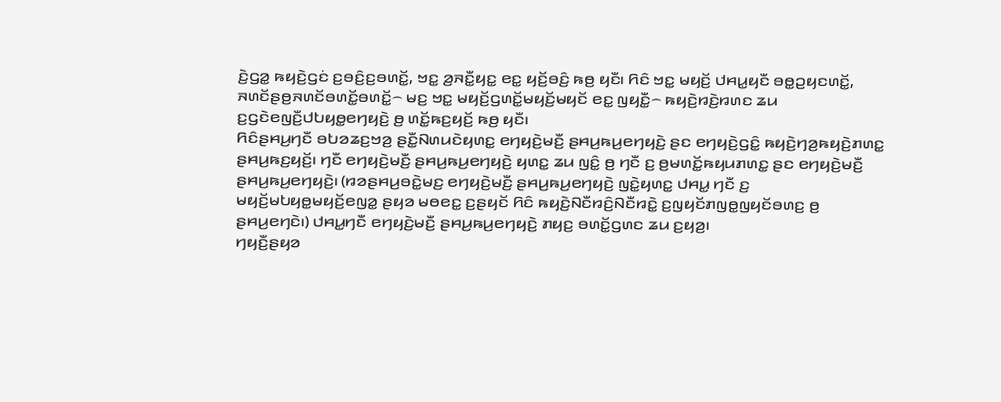ꤢꤧ꤬ꤞꤤ꤭ ꤒꤟꤢꤧ꤬ꤞꤢꤦ ꤢ꤬ꤋꤢꤨ꤬ꤢ꤬ꤋꤛꤢꤩ꤭, ꤠꤢ꤭ ꤤ꤬ꤏꤢꤪ꤭ꤟꤢ꤭ ꤕꤢ꤭ ꤟꤢꤩ꤬ꤋꤢꤨ꤬ ꤒꤥ꤬ ꤟꤢꤪ꤯ ꤖꤢꤨ ꤠꤢ꤭ ꤗꤟꤢꤩ꤬ ꤓꤌꤣ꤭ꤟꤢꤪ ꤋꤥ꤭ꤑꤟꤢꤛꤢꤩ꤭, ꤏꤛꤢꤩꤔꤥ꤬ꤏꤛꤢꤩꤋꤛꤢꤩ꤭ꤋꤛꤢꤩ꤭꤮ ꤗꤢ꤬ ꤠꤢ꤭ ꤗꤟꤢꤩ꤬ꤞꤛꤢꤩ꤭ꤗꤟꤢꤩ꤬ꤗꤟꤢꤩ ꤕꤢ꤭ ꤜꤟꤢꤪ꤭꤮ ꤒꤟꤢꤧ꤬ꤙꤢꤧ꤬ꤙꤛꤢ ꤘꤣ ꤢ꤬ꤞꤢꤧꤕꤜꤢꤪ꤬ꤓꤝꤟꤥ꤭ꤕꤚꤟꤢꤧ꤬ ꤥ꤬ ꤛꤢꤩ꤭ꤒꤢ꤬ꤟꤢꤩ꤬ ꤒꤥ꤬ ꤟꤢꤪ꤯
ꤖꤢꤨꤔꤌꤣ꤬ꤚꤢꤪ ꤋꤝꤤꤘꤢ꤬ꤠꤤ꤬ ꤔꤢꤪ꤭ꤡꤛꤣꤢꤧꤟꤛꤢ꤭ ꤕꤚꤟꤢꤧ꤬ꤗꤢꤪ꤬ ꤔꤌꤣ꤬ꤒꤣ꤬ꤕꤚꤟꤢꤧ꤬ ꤔꤢ ꤕꤚꤟꤢꤧ꤬ꤞꤢꤨ꤭ ꤒꤟꤢꤧ꤬ꤚꤤ꤬ꤒꤟꤢꤧ꤬ꤊꤛꤢ꤭ ꤔꤌꤣ꤬ꤒꤢ꤬ꤟꤢꤩ꤬꤯ ꤚꤢꤪ ꤕꤚꤟꤢꤧ꤬ꤗꤢꤪ꤬ ꤔꤌꤣ꤬ꤒꤣ꤬ꤕꤚꤟꤢꤧ꤬ ꤟꤛꤢ꤭ ꤘꤣ ꤜꤢꤨ꤭ ꤥ꤬ ꤚꤢꤪ ꤢ꤬ ꤥ꤬ꤗꤛꤢꤩ꤭ꤒꤟꤣꤊꤛꤢ꤭ ꤔꤢ ꤕꤚꤟꤢꤧ꤬ꤗꤢꤪ꤬ ꤔꤌꤣ꤬ꤒꤣ꤬ꤕꤚꤟꤢꤧ꤬꤯ (ꤙꤤꤔꤌꤣ꤬ꤋꤢꤧ꤭ꤗꤢ꤬ ꤕꤚꤟꤢꤧ꤬ꤗꤢꤪ꤬ ꤔꤌꤣ꤬ꤒꤣ꤬ꤕꤚꤟꤢꤧ꤬ ꤜꤢꤧ꤭ꤟꤛꤢ꤭ ꤓꤌꤣ꤭ ꤚꤢꤪ ꤢ꤬ ꤗꤟꤢꤩ꤬ꤗꤝꤟꤥ꤭ꤗꤟꤢꤩ꤬ꤕꤜꤤ꤭ ꤔꤟꤤ ꤗꤥꤕꤢ꤭ ꤢ꤬ꤔꤟꤢꤩ ꤖꤢꤨ ꤒꤟꤢꤧ꤬ꤡꤢꤪꤙꤢꤨ꤬ꤡꤢꤪꤙꤢꤧ꤭ ꤢ꤬ꤜꤟꤢꤩꤊꤜꤥ꤭ꤜꤟꤢꤩꤋꤛꤢ꤬ ꤥ꤬ ꤔꤌꤣ꤬ꤕꤚꤢꤧ꤯) ꤓꤌꤣ꤭ꤚꤢꤪ ꤕꤚꤟꤢꤧ꤬ꤗꤢꤪ꤬ ꤔꤌꤣ꤬ꤒꤣ꤬ꤕꤚꤟꤢꤧ꤬ ꤊꤟꤢ꤬ ꤋꤛꤢꤩ꤭ꤞꤛꤢ ꤘꤣ ꤢ꤬ꤟꤤ꤬꤯
ꤚꤟꤢꤪ꤬ꤔꤟꤤ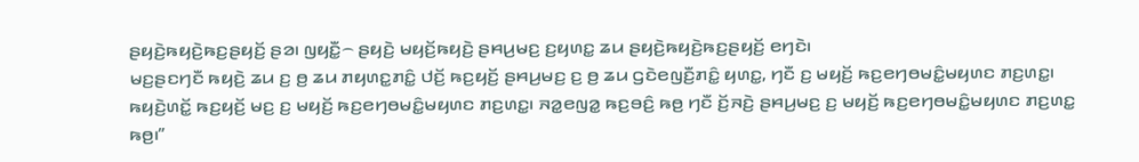ꤔꤟꤢꤧ꤬ꤒꤟꤢꤧ꤬ꤒꤢ꤬ꤔꤟꤢꤩ꤬ ꤔꤤ꤯ ꤜꤟꤢꤪ꤭꤮ ꤔꤟꤢꤧ꤬ ꤗꤟꤢꤩ꤬ꤒꤟꤢꤧ꤬ ꤔꤌꤣ꤬ꤗꤢ꤬ ꤢ꤬ꤟꤛꤢ꤭ ꤘꤣ ꤔꤟꤢꤧ꤬ꤒꤟꤢꤧ꤬ꤒꤢ꤬ꤔꤟꤢꤩ꤬ ꤕꤚꤢꤧ꤯
ꤗꤢ꤬ꤔꤢꤚꤢꤪ ꤒꤟꤢꤧ꤬ ꤘꤣ ꤢ꤬ ꤥ꤬ ꤘꤣ ꤊꤟꤛꤢ꤭ꤊꤢꤨ꤭ ꤓꤢꤩ꤬ ꤒꤢ꤬ꤟꤢꤩ꤬ ꤔꤌꤣ꤬ꤗꤢ꤬ ꤢ꤬ ꤥ꤬ ꤘꤣ ꤞꤢꤧꤕꤜꤢꤪ꤬ꤊꤢꤨ꤭ ꤟꤛꤢ꤭, ꤚꤢꤪ ꤢ꤬ ꤗꤟꤢꤩ꤬ ꤒꤢ꤬ꤕꤚꤥꤗꤢꤨ꤭ꤗꤟꤛꤢ ꤊꤢ꤬ꤛꤢ꤭꤯
ꤒꤟꤢꤧ꤬ꤛꤢꤩ꤭ ꤒꤢ꤬ꤟꤢꤩ꤬ ꤗꤢ꤬ ꤢ꤬ ꤗꤟꤢꤩ꤬ ꤒꤢ꤬ꤕꤚꤥꤗꤢꤨ꤭ꤗꤟꤛꤢ ꤊꤢ꤬ꤛꤢ꤭꤯ ꤏꤤ꤭ꤕꤜꤤ꤭ ꤒꤢ꤬ꤋꤢꤨ꤬ ꤒꤥ꤬ ꤚꤢꤪ ꤢꤩ꤬ꤏꤢꤧ꤬ ꤔꤌꤣ꤬ꤗꤢ꤬ ꤢ꤬ ꤗꤟꤢꤩ꤬ ꤒꤢ꤬ꤕꤚꤥꤗꤢꤨ꤭ꤗꤟꤛꤢ ꤊꤢ꤬ꤛꤢ꤭ ꤒꤥ꤬꤯”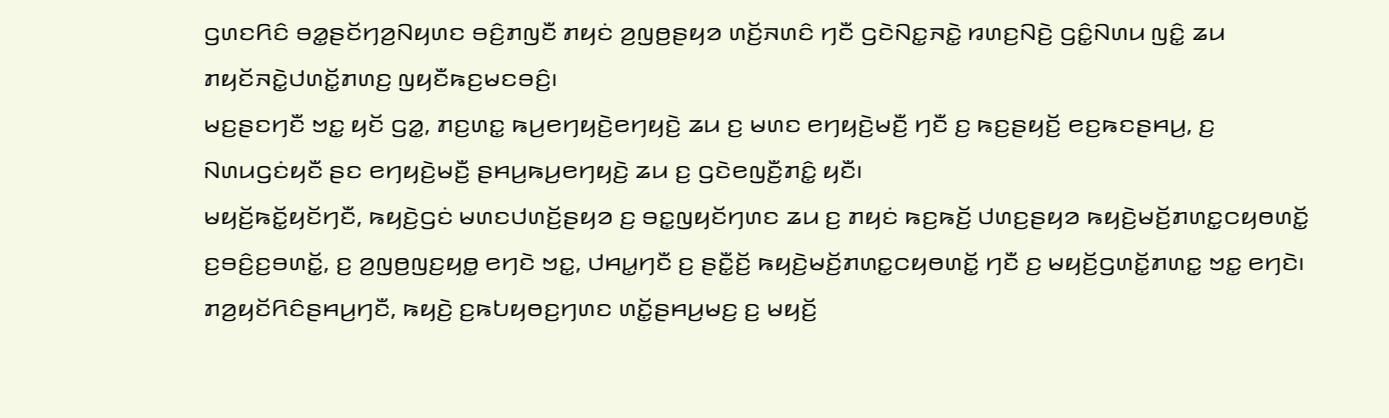ꤞꤛꤢꤖꤢꤨ ꤋꤤ꤭ꤔꤢꤩꤚꤤ꤬ꤡꤟꤛꤢ ꤋꤢꤨ꤬ꤊꤜꤢꤪ ꤊꤟꤢꤦ ꤤ꤬ꤜꤥ꤬ꤔꤟꤤ ꤛꤢꤩ꤬ꤏꤛꤢꤨ ꤚꤢꤪ ꤞꤢꤧꤡꤢ꤭ꤏꤢꤧ꤭ ꤙꤛꤢ꤬ꤡꤢꤧ꤬ ꤞꤢꤨ꤭ꤡꤛꤣ ꤜꤢꤨ꤭ ꤘꤣ ꤊꤟꤢꤩꤏꤢꤧ꤭ꤓꤛꤢꤩ꤭ꤊꤛꤢ꤬ ꤜꤟꤢꤪꤒꤢ꤬ꤗꤢꤋꤢꤨ꤬꤯
ꤗꤢ꤬ꤔꤢꤚꤢꤪ ꤠꤢ꤭ ꤟꤢꤩ ꤞꤤ꤭, ꤊꤢ꤬ꤛꤢ꤭ ꤒꤣ꤬ꤕꤚꤟꤢꤧ꤬ꤕꤚꤟꤢꤧ꤬ ꤘꤣ ꤢ꤬ ꤗꤛꤢ ꤕꤚꤟꤢꤧ꤬ꤗꤢꤪ꤬ ꤚꤢꤪ ꤢ꤬ ꤒꤢ꤬ꤔꤟꤢꤩ꤬ ꤕꤢ꤬ꤒꤢꤔꤌꤣ꤬, ꤢ꤬ ꤡꤛꤣꤞꤢꤦꤟꤢꤪ ꤔꤢ ꤕꤚꤟꤢꤧ꤬ꤗꤢꤪ꤬ ꤔꤌꤣ꤬ꤒꤣ꤬ꤕꤚꤟꤢꤧ꤬ ꤘꤣ ꤢ꤬ ꤞꤢꤧꤕꤜꤢꤪ꤬ꤊꤢꤨ꤭ ꤟꤢꤪ꤯
ꤗꤟꤢꤩ꤬ꤒꤢꤩ꤭ꤟꤢꤩꤚꤢꤪ, ꤒꤟꤢꤧ꤬ꤞꤢꤦ ꤗꤛꤢꤓꤛꤢꤩ꤬ꤔꤟꤤ ꤢ꤬ ꤋꤢ꤭ꤜꤟꤢꤩꤚꤛꤢ ꤘꤣ ꤢ꤬ ꤊꤟꤢꤦ ꤒꤢ꤬ꤒꤢꤩ꤬ ꤓꤛꤢ꤬ꤔꤟꤤ ꤒꤟꤢꤧ꤬ꤗꤢꤩ꤬ꤊꤛꤢ꤭ꤍꤟꤥꤛꤢꤩ꤭ ꤢ꤬ꤋꤢꤨ꤬ꤢ꤬ꤋꤛꤢꤩ꤭, ꤢ꤬ ꤤ꤬ꤜꤥ꤬ꤜꤢ꤬ꤟꤥ꤭ ꤕꤚꤢꤧ ꤠꤢ꤭, ꤓꤌꤣ꤭ꤚꤢꤪ ꤢ꤬ ꤔꤢꤪ꤭ꤢꤩ꤬ ꤒꤟꤢꤧ꤬ꤗꤢꤩ꤬ꤊꤛꤢ꤭ꤍꤟꤥꤛꤢꤩ꤭ ꤚꤢꤪ ꤢ꤬ ꤗꤟꤢꤩ꤬ꤞꤛꤢꤩ꤭ꤊꤛꤢ꤭ ꤠꤢ꤭ ꤕꤚꤢꤧ꤯
ꤊꤤ꤬ꤟꤢꤩꤖꤢꤨꤔꤌꤣ꤬ꤚꤢꤪ, ꤒꤟꤢꤧ꤬ ꤢ꤬ꤒꤝꤟꤥꤢ꤬ꤚꤛꤢ ꤛꤢꤩ꤭ꤔꤌꤣ꤬ꤗꤢ꤬ ꤢ꤬ ꤗꤟꤢꤩ꤬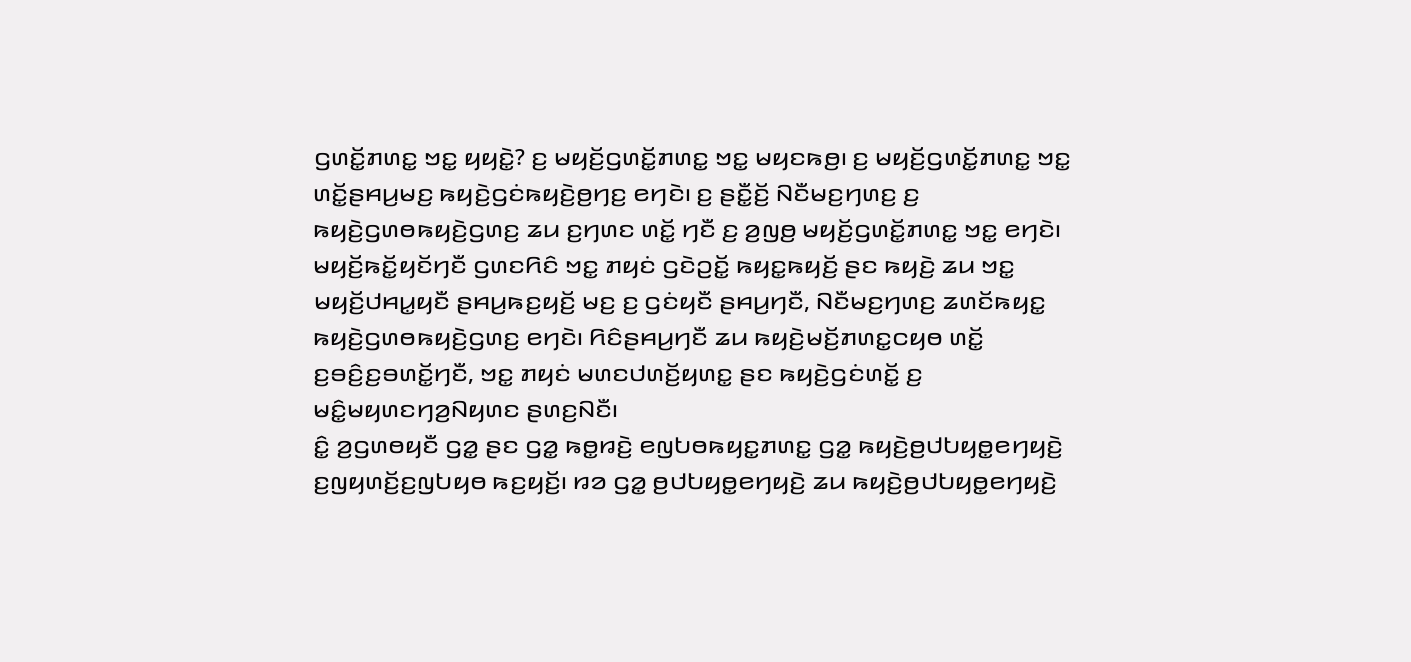ꤞꤛꤢꤩ꤭ꤊꤛꤢ꤭ ꤠꤢ꤭ ꤟꤟꤢꤧ꤭? ꤢ꤬ ꤗꤟꤢꤩ꤬ꤞꤛꤢꤩ꤭ꤊꤛꤢ꤭ ꤠꤢ꤭ ꤗꤟꤢꤒꤥ꤬꤯ ꤢ꤬ ꤗꤟꤢꤩ꤬ꤞꤛꤢꤩ꤭ꤊꤛꤢ꤭ ꤠꤢ꤭ ꤛꤢꤩ꤭ꤔꤌꤣ꤬ꤗꤢ꤬ ꤒꤟꤢꤧ꤬ꤞꤢꤦꤒꤟꤢꤧ꤬ꤥ꤬ꤚꤢ꤬ ꤕꤚꤢꤧ꤯ ꤢ꤬ ꤔꤢꤪ꤭ꤢꤩ꤬ ꤡꤢꤪꤗꤢ꤬ꤚꤛꤢ꤬ ꤢ꤬ ꤒꤟꤢꤧ꤬ꤞꤛꤥꤒꤟꤢꤧ꤬ꤞꤛꤢ꤬ ꤘꤣ ꤢ꤬ꤚꤛꤢ ꤛꤢꤩ꤭ ꤚꤢꤪ ꤢ꤬ ꤤ꤬ꤜꤥ꤬ ꤗꤟꤢꤩ꤬ꤞꤛꤢꤩ꤭ꤊꤛꤢ꤭ ꤠꤢ꤭ ꤕꤚꤢꤧ꤯ ꤗꤟꤢꤩ꤬ꤒꤢꤩ꤭ꤟꤢꤩꤚꤢꤪ ꤞꤛꤢꤖꤢꤨ ꤠꤢ꤭ ꤊꤟꤢꤦ ꤞꤢꤧꤑꤢꤩ꤭ ꤒꤟꤢ꤭ꤒꤟꤢꤩ꤬ ꤔꤢ ꤒꤟꤢꤧ꤬ ꤘꤣ ꤠꤢ꤭ ꤗꤟꤢꤩ꤬ꤓꤌꤣ꤭ꤟꤢꤪ ꤔꤌꤣ꤬ꤒꤢ꤬ꤟꤢꤩ꤬ ꤗꤢ꤬ ꤢ꤬ ꤞꤢꤦꤟꤢꤪ ꤔꤌꤣ꤬ꤚꤢꤪ, ꤡꤢꤪꤗꤢ꤬ꤚꤛꤢ꤬ ꤘꤛꤢꤩꤒꤟꤢ꤭ ꤒꤟꤢꤧ꤬ꤞꤛꤥꤒꤟꤢꤧ꤬ꤞꤛꤢ꤬ ꤕꤚꤢꤧ꤯ ꤖꤢꤨꤔꤌꤣ꤬ꤚꤢꤪ ꤘꤣ ꤒꤟꤢꤧ꤬ꤗꤢꤩ꤬ꤊꤛꤢ꤭ꤍꤟꤥ ꤛꤢꤩ꤭ ꤢ꤬ꤋꤢꤨ꤬ꤢ꤬ꤋꤛꤢꤩ꤭ꤚꤢꤪ, ꤠꤢ꤭ ꤊꤟꤢꤦ ꤗꤛꤢꤓꤛꤢꤩ꤬ꤟꤛꤢ꤭ ꤔꤢ ꤒꤟꤢꤧ꤬ꤞꤢꤦꤛꤢꤩ꤭ ꤢ꤬ ꤗꤢꤨ꤭ꤗꤟꤛꤢꤚꤤ꤬ꤡꤟꤛꤢ ꤔꤛꤢ꤬ꤡꤢꤪ꤯
ꤢꤨ꤭ ꤤ꤬ꤞꤛꤥꤟꤢꤪ ꤞꤤ꤭ ꤔꤢ ꤞꤤ꤭ ꤒꤥ꤭ꤙꤢꤧ꤬ ꤕꤜꤝꤥꤒꤟꤢ꤭ꤊꤛꤢ꤭ ꤞꤤ꤭ ꤒꤟꤢꤧ꤬ꤥ꤬ꤓꤝꤟꤥ꤭ꤕꤚꤟꤢꤧ꤬ ꤢ꤬ꤜꤟꤛꤢꤩ꤬ꤢ꤬ꤜꤝꤟꤥ ꤒꤢ꤬ꤟꤢꤩ꤬꤯ ꤙꤤ ꤞꤤ꤭ ꤥ꤬ꤓꤝꤟꤥ꤭ꤕꤚꤟꤢꤧ꤬ ꤘꤣ ꤒꤟꤢꤧ꤬ꤥ꤬ꤓꤝꤟꤥ꤭ꤕꤚꤟꤢꤧ꤬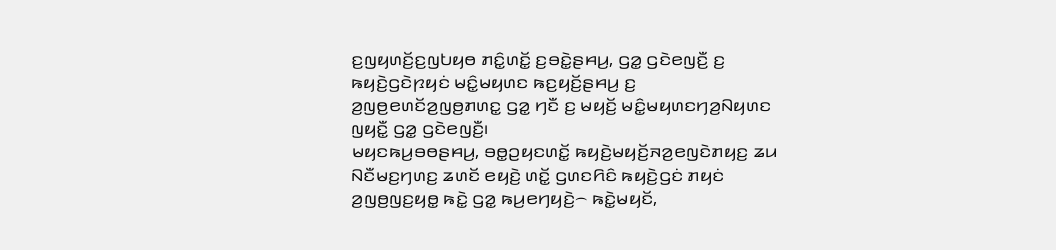ꤢ꤬ꤜꤟꤛꤢꤩ꤬ꤢ꤬ꤜꤝꤟꤥ ꤊꤢꤨ꤭ꤛꤢꤩ꤭ ꤢ꤬ꤋꤢꤧ꤭ꤔꤌꤣ꤬, ꤞꤤ꤭ ꤞꤢꤧꤕꤜꤢꤪ꤬ ꤢ꤬ ꤒꤟꤢꤧ꤬ꤞꤢꤧꤐꤟꤢꤦ ꤗꤢꤨ꤭ꤗꤟꤛꤢ ꤒꤢ꤬ꤟꤢꤩ꤬ꤔꤌꤣ꤬ ꤢ꤬ ꤤ꤬ꤜꤥ꤬ꤕꤛꤢꤩꤤ꤬ꤜꤥ꤬ꤊꤛꤢ꤭ ꤞꤤ꤭ ꤚꤢꤪ ꤢ꤬ ꤗꤟꤢꤩ꤬ ꤗꤢꤨ꤭ꤗꤟꤛꤢꤚꤤ꤬ꤡꤟꤛꤢ ꤜꤟꤢꤪ꤭ ꤞꤤ꤭ ꤞꤢꤧꤕꤜꤢꤪ꤬꤯
ꤗꤟꤢꤒꤣ꤬ꤋꤥꤔꤌꤣ꤬, ꤋꤥ꤭ꤑꤟꤢꤛꤢꤩ꤭ ꤒꤟꤢꤧ꤬ꤗꤟꤢꤩ꤬ꤏꤤ꤬ꤕꤜꤢꤧꤊꤟꤢ꤬ ꤘꤣ ꤡꤢꤪꤗꤢ꤬ꤚꤛꤢ꤬ ꤘꤛꤢꤩ ꤕꤟꤢꤧ꤬ ꤛꤢꤩ꤭ ꤞꤛꤢꤖꤢꤨ ꤒꤟꤢꤧ꤬ꤞꤢꤦ ꤊꤟꤢꤦ ꤤ꤬ꤜꤥ꤬ꤜꤢ꤬ꤟꤥ꤭ ꤒꤢꤧ꤭ ꤞꤤ꤭ ꤒꤣ꤬ꤕꤚꤟꤢꤧ꤬꤮ ꤒꤢꤧ꤭ꤗꤟꤢꤩ,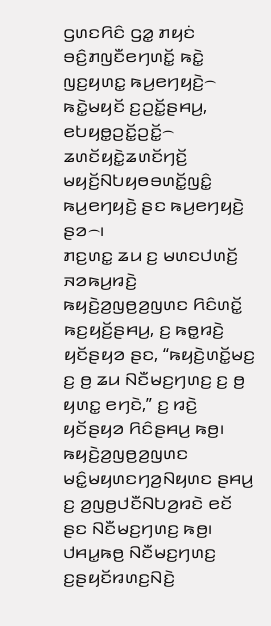ꤞꤛꤢꤖꤢꤨ ꤞꤤ꤭ ꤊꤟꤢꤦ ꤋꤢꤨ꤬ꤊꤜꤢꤪꤕꤚꤛꤢꤩ꤭ ꤒꤢꤧ꤭ ꤜꤢ꤬ꤟꤛꤢ꤭ ꤒꤣ꤬ꤕꤚꤟꤢꤧ꤬꤮ ꤒꤢꤧ꤭ꤗꤟꤢꤩ ꤢ꤬ꤑꤢꤩ꤭ꤔꤌꤣ꤬, ꤕꤝꤟꤥ꤭ꤑꤢꤩ꤭ꤑꤢꤩ꤭꤮ ꤘꤛꤢꤩꤟꤢꤧ꤭ꤘꤛꤢꤩꤚꤢꤩ꤬ ꤗꤟꤢꤩ꤬ꤡꤝꤟꤥꤋꤛꤢꤩ꤭ꤜꤢꤨ꤭ ꤒꤣ꤬ꤕꤚꤟꤢꤧ꤬ ꤔꤢ ꤒꤣ꤬ꤕꤚꤟꤢꤧ꤬ ꤔꤤ꤮꤯
ꤊꤢ꤬ꤛꤢ꤭ ꤘꤣ ꤢ꤬ ꤗꤛꤢꤓꤛꤢꤩ꤬ ꤏꤤꤒꤣ꤬ꤙꤢꤧ꤬ ꤒꤟꤢꤧ꤬ꤤ꤬ꤜꤥ꤬ꤤ꤬ꤜꤛꤢ ꤖꤢꤨꤛꤢꤩ꤭ ꤒꤢ꤬ꤟꤢꤩ꤬ꤔꤌꤣ꤬, ꤢ꤬ ꤒꤥ꤭ꤙꤢꤧ꤬ ꤟꤢꤩꤔꤟꤤ ꤔꤢ, “ꤒꤟꤢꤧ꤬ꤛꤢꤩ꤭ꤗꤢ꤬ ꤢ꤬ ꤥ꤬ ꤘꤣ ꤡꤢꤪꤗꤢ꤬ꤚꤛꤢ꤬ ꤢ꤬ ꤥ꤬ ꤟꤛꤢ꤭ ꤕꤚꤢꤧ,” ꤢ꤬ ꤙꤢꤧ꤬ ꤟꤢꤩꤔꤟꤤ ꤖꤢꤨꤔꤌꤣ꤬ ꤒꤥ꤬꤯ ꤒꤟꤢꤧ꤬ꤤ꤬ꤜꤥ꤬ꤤ꤬ꤜꤛꤢ ꤗꤢꤨ꤭ꤗꤟꤛꤢꤚꤤ꤬ꤡꤟꤛꤢ ꤔꤌꤣ꤬ ꤢ꤬ ꤤ꤬ꤜꤥ꤬ꤓꤢꤪꤡꤝꤤ꤬ꤙꤢꤧ ꤕꤢꤩ ꤔꤢ ꤡꤢꤪꤗꤢ꤬ꤚꤛꤢ꤬ ꤒꤥ꤬꤯ ꤓꤌꤣ꤭ꤒꤥ꤬ ꤡꤢꤪꤗꤢ꤬ꤚꤛꤢ꤬ ꤢ꤬ꤔꤟꤢꤩꤙꤛꤢ꤬ꤡꤢꤧ꤬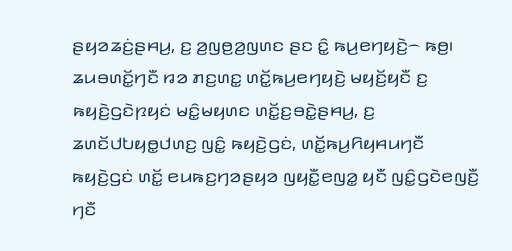ꤔꤟꤤꤘꤢꤦ꤬ꤔꤌꤣ꤬, ꤢ꤬ ꤤ꤬ꤜꤥ꤬ꤤ꤬ꤜꤛꤢ ꤔꤢ ꤢꤨ꤭ ꤒꤣ꤬ꤕꤚꤟꤢꤧ꤬꤮ ꤒꤥ꤬꤯
ꤘꤣꤋꤛꤢꤩ꤭ꤚꤢꤪ ꤙꤤ ꤊꤢ꤬ꤛꤢ꤭ ꤛꤢꤩ꤭ꤒꤣ꤬ꤕꤚꤟꤢꤧ꤬ ꤗꤟꤢꤩ꤬ꤟꤢꤪ ꤢ꤬ ꤒꤟꤢꤧ꤬ꤞꤢꤧꤐꤟꤢꤦ ꤗꤢꤨ꤭ꤗꤟꤛꤢ ꤛꤢꤩ꤭ꤢ꤬ꤋꤢꤧ꤭ꤔꤌꤣ꤬, ꤢ꤬ ꤘꤛꤢꤩꤓꤝꤟꤥ꤭ꤓꤛꤢ꤬ ꤜꤢꤨ꤭ ꤒꤟꤢꤧ꤬ꤞꤢꤦ, ꤛꤢꤩ꤭ꤒꤣ꤬ꤖꤟꤌꤣꤚꤢꤪ ꤒꤟꤢꤧ꤬ꤞꤢꤦ ꤛꤢꤩ꤭ ꤕꤣꤒꤢ꤬ꤚꤤꤔꤟꤤ ꤜꤟꤢꤪ꤭ꤕꤜꤤ꤭ ꤟꤢꤪ ꤜꤢꤨ꤭ꤞꤢꤧꤕꤜꤢꤪ꤬ ꤚꤢꤪ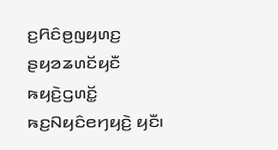ꤢ꤬ꤖꤢꤨꤥ꤬ꤜꤟꤛꤢ꤬ ꤔꤟꤤꤘꤛꤢꤩꤟꤢꤪ ꤒꤟꤢꤧ꤬ꤞꤛꤢꤩ꤭ ꤒꤢ꤬ꤡꤟꤢꤨꤕꤚꤟꤢꤧ꤬ ꤟꤢꤪ꤯